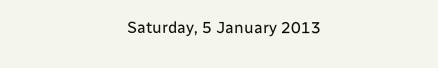Saturday, 5 January 2013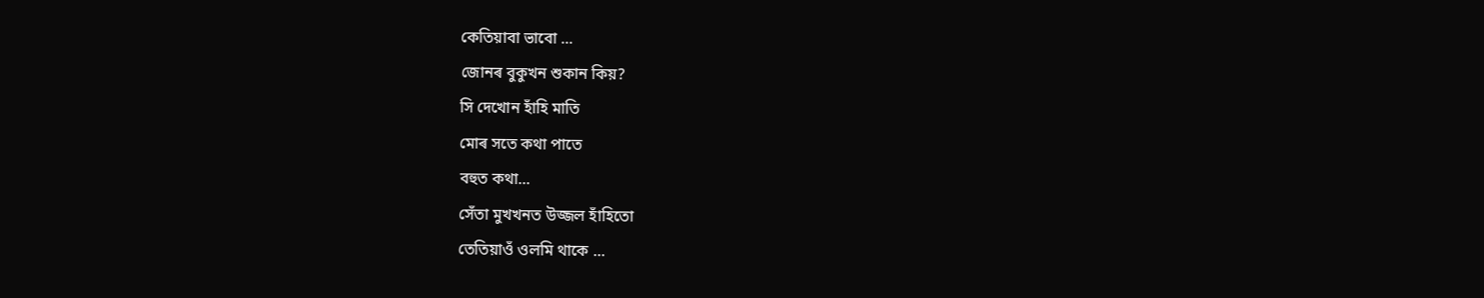কেতিয়াবা ভাবো ...
জোনৰ বুকুখন শুকান কিয়?
সি দেখোন হাঁহি মাতি
মোৰ সতে কথা পাতে
বহুত কথা...
সেঁতা মুখখনত উজ্জল হাঁহিতো
তেতিয়াওঁ ওলমি থাকে ...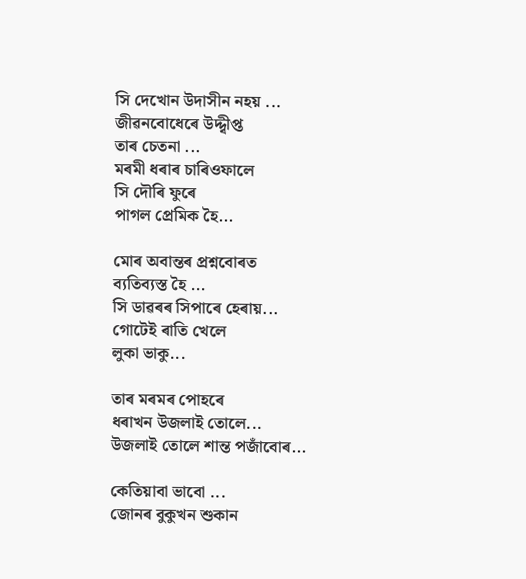সি দেখোন উদাসীন নহয় ...
জীৱনবোধেৰে উদ্দ্বীপ্ত
তাৰ চেতনা ...
মৰমী ধৰাৰ চাৰিওফালে
সি দৌৰি ফুৰে
পাগল প্রেমিক হৈ...

মোৰ অবান্তৰ প্রশ্নবোৰত
ব্যতিব্যস্ত হৈ ...
সি ডাৱৰৰ সিপাৰে হেৰায়...
গোটেই ৰাতি খেলে
লুকা ভাকু...

তাৰ মৰমৰ পোহৰে
ধৰাখন উজলাই তোলে...
উজলাই তোলে শান্ত পজাঁবোৰ...

কেতিয়াবা ভাবো ...
জোনৰ বুকুখন শুকান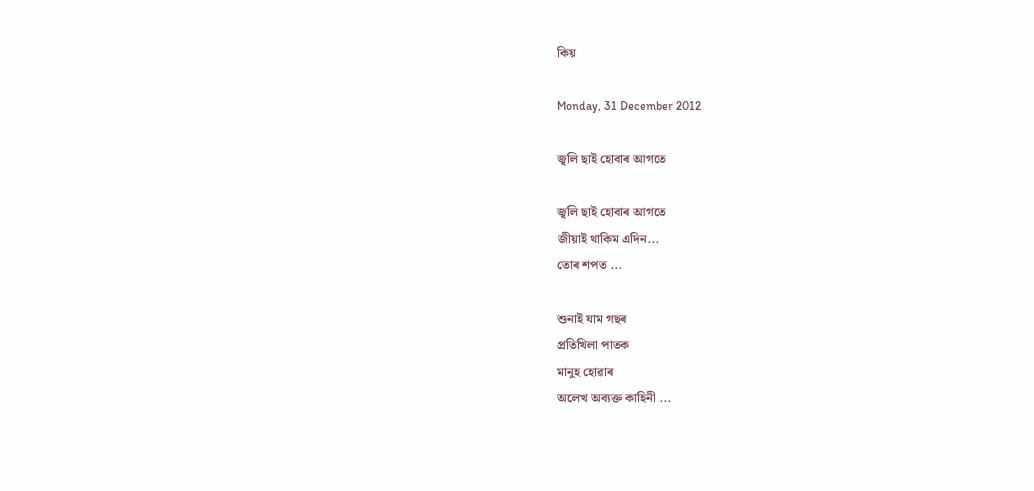কিয়

Monday, 31 December 2012

জ্বলি ছাই হোবাৰ আগতে

জ্বলি ছাই হোবাৰ আগতে
জীয়াই থাকিম এদিন...
তোৰ শপত ...

শুনাই যাম গছৰ
প্রতিখিলা পাতক
মানুহ হোৱাৰ
অলেখ অব্যক্ত কাহিনী ...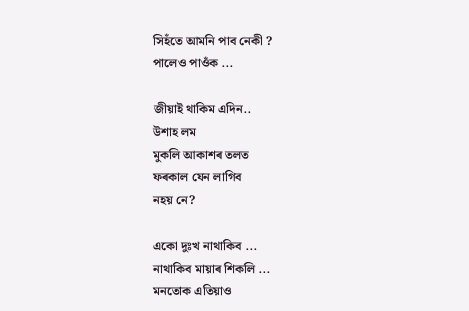সিহঁতে আমনি পাব নেকী ?
পালেও পাওঁক ...

জীয়াই থাকিম এদিন..
উশাহ লম
মুকলি আকাশৰ তলত
ফৰকাল যেন লাগিব
নহয় নে?

একো দুঃখ নাথাকিব ...
নাথাকিব মায়াৰ শিকলি ...
মনতোক এতিয়াও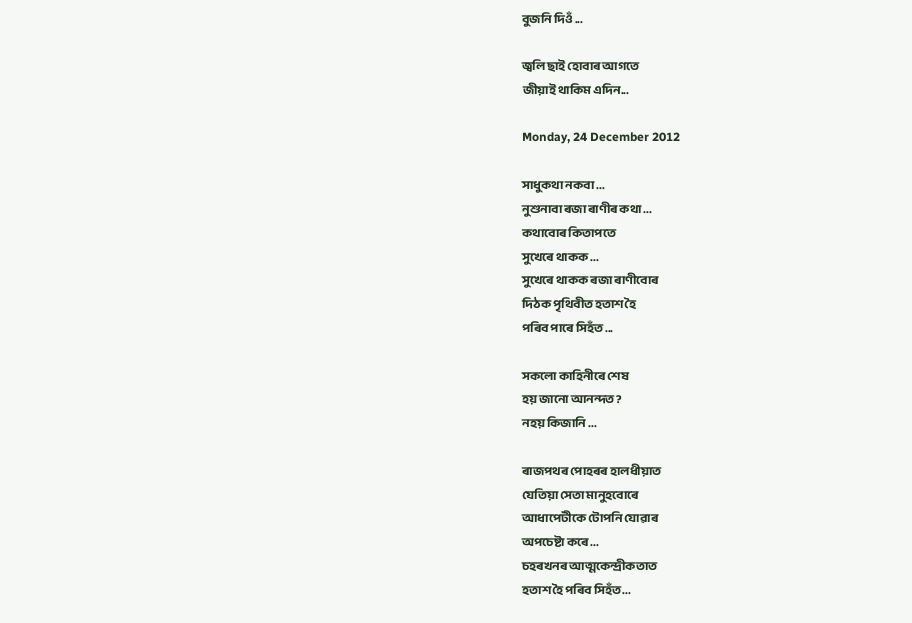বুজনি দিওঁ ...

জ্বলি ছাই হোবাৰ আগতে
জীয়াই থাকিম এদিন...

Monday, 24 December 2012

সাধুকথা নকবা ...
নুশুনাবা ৰজা ৰাণীৰ কথা ...
কথাবোৰ কিতাপতে
সুখেৰে থাকক ...
সুখেৰে থাকক ৰজা ৰাণীবোৰ
দিঠক পৃথিবীত হতাশ হৈ
পৰিব পাৰে সিহঁত ...

সকলো কাহিনীৰে শেষ
হয় জানো আনন্দত ?
নহয় কিজানি ...

ৰাজপথৰ পোহৰৰ হালধীয়াত
যেতিয়া সেতা মানুহবোৰে
আধাপেটীকে টোপনি যোৱাৰ
অপচেষ্টা কৰে ...
চহৰখনৰ আত্মকেন্দ্রীকতাত
হতাশ হৈ পৰিব সিহঁত...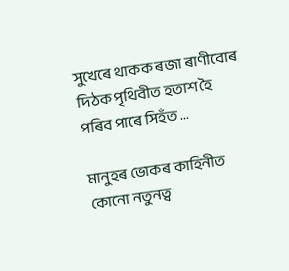সুখেৰে থাকক ৰজা ৰাণীবোৰ
দিঠক পৃথিবীত হতাশ হৈ
পৰিব পাৰে সিহঁত ...

মানুহৰ ভোকৰ কাহিনীত
কোনো নতুনত্ব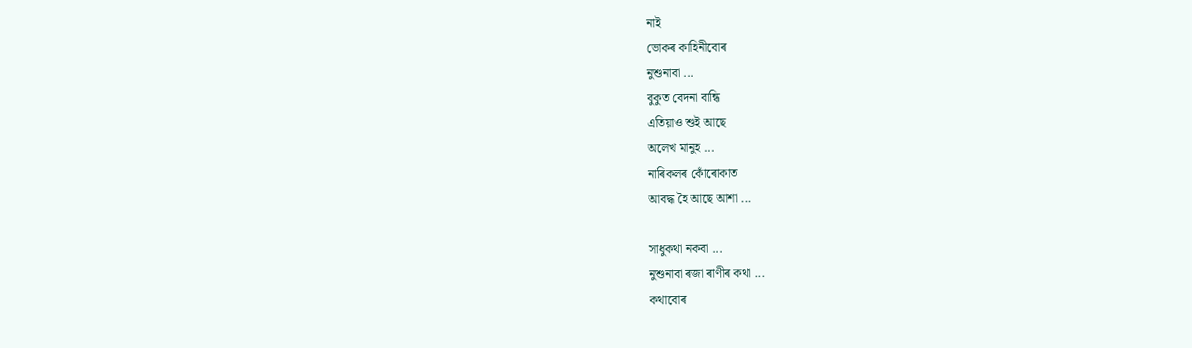নাই
ভোকৰ কাহিনীবোৰ
নুশুনাবা ...
বুকুত বেদনা বান্ধি
এতিয়াও শুই আছে
অলেখ মানুহ ...
নাৰিকলৰ কোঁৰোকাত
আবদ্ধ হৈ আছে আশা ...

সাধুকথা নকবা ...
নুশুনাবা ৰজা ৰাণীৰ কথা ...
কথাবোৰ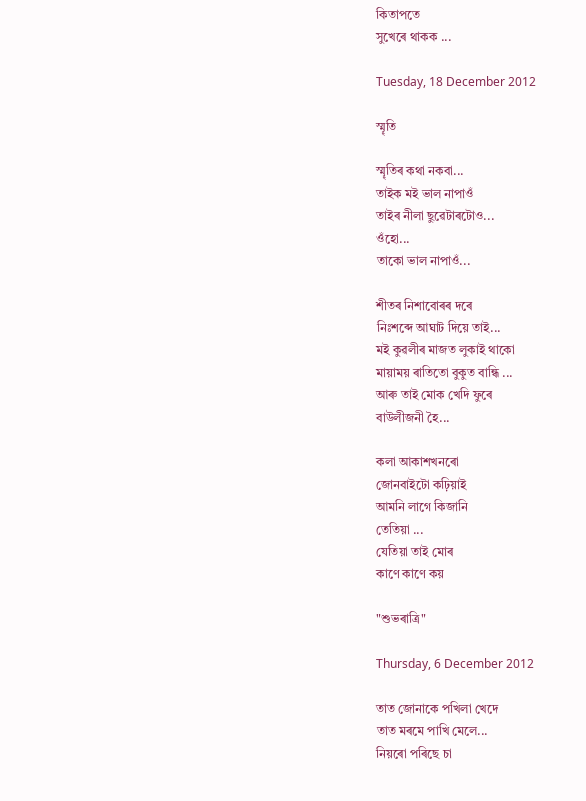কিতাপতে
সুখেৰে থাকক ...

Tuesday, 18 December 2012

স্মৄতি

স্মৄতিৰ কথা নকবা...
তাইক মই ভাল নাপাওঁ
তাইৰ নীলা ছুৱেটাৰটোও...
ওঁহো...
তাকো ভাল নাপাওঁ...

শীতৰ নিশাবোৰৰ দৰে
নিঃশব্দে আঘাট দিয়ে তাই...
মই কুৱলীৰ মাজত লুকাই থাকো
মায়াময় ৰাতিতো বুকুত বান্ধি ...
আৰু তাই মোক খেদি ফুৰে
বাউলীজনী হৈ...

কলা আকাশখনৰো
জোনবাইটো কঢ়িয়াই
আমনি লাগে কিজানি
তেতিয়া ...
যেতিয়া তাই মোৰ
কাণে কাণে কয়

"শুভৰাত্রি"

Thursday, 6 December 2012

তাত জোনাকে পখিলা খেদে
তাত মৰমে পাখি মেলে...
নিয়ৰো পৰিছে চা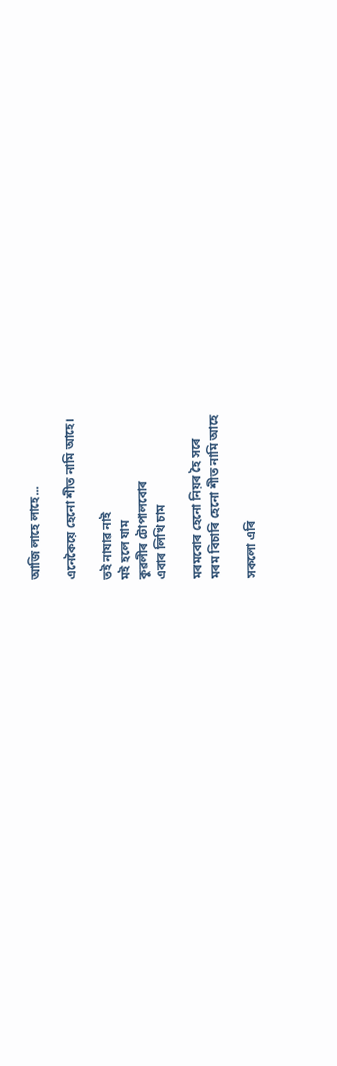আজি লাহে লাহে...

এনেকৈয়ে হেনো শীত নামি আহে।

তই নাযাৱ নাই
মই হলে যাম
কুৱলীৰ টোপালবোৰ
এবাৰ লিখি চাম

মৰমবোৰ হেনো নিয়ৰ হৈ সৰে
মৰম বিচাৰি হেনো শীত নামি আহে

সকলো এৰি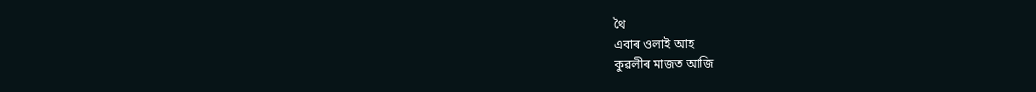থৈ
এবাৰ ওলাই আহ
কুৱলীৰ মাজত আজি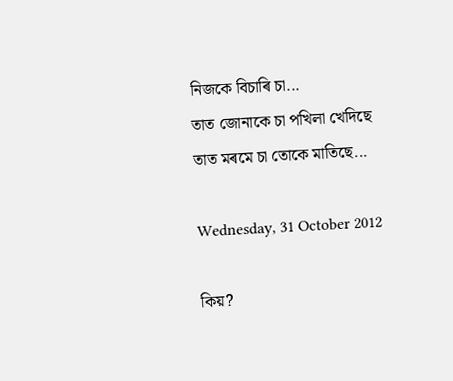নিজকে বিচাৰি চা...
তাত জোনাকে চা পখিলা খেদিছে
তাত মৰমে চা তোকে মাতিছে...

Wednesday, 31 October 2012

কিয়?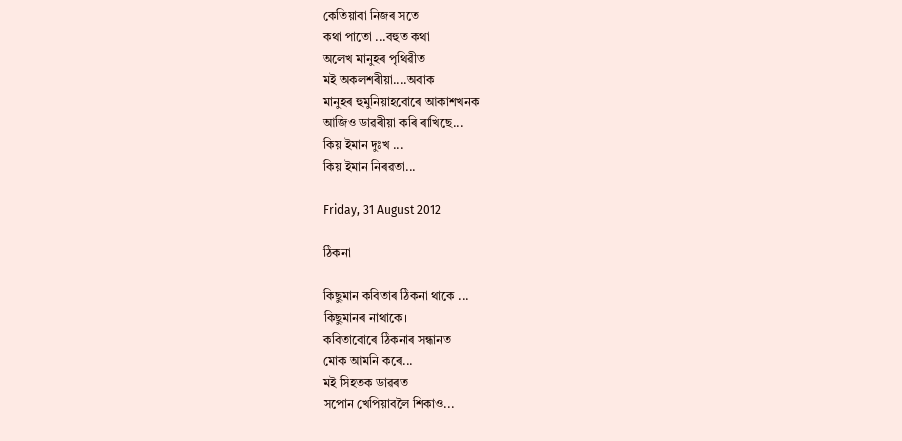কেতিয়াবা নিজৰ সতে
কথা পাতো ...বহুত কথা
অলেখ মানুহৰ পৃথিৱীত
মই অকলশৰীয়া....অবাক
মানুহৰ হুমুনিয়াহবোৰে আকাশখনক
আজিও ডাৱৰীয়া কৰি ৰাখিছে...
কিয় ইমান দুঃখ ...
কিয় ইমান নিৰৱতা...

Friday, 31 August 2012

ঠিকনা

কিছুমান কবিতাৰ ঠিকনা থাকে ...
কিছুমানৰ নাথাকে।
কবিতাবোৰে ঠিকনাৰ সন্ধানত
মোক আমনি কৰে...
মই সিহতক ডাৱৰত
সপোন খেপিয়াবলৈ শিকাও...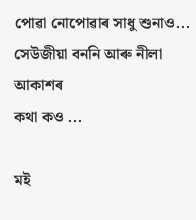পোৱা নোপোৱাৰ সাধু শুনাও...
সেউজীয়া বননি আৰু নীলা আকাশৰ
কথা কও ...

মই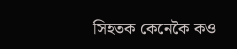সিহতক কেনেকৈ কও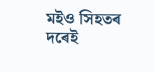মইও সিহতৰ দৰেই